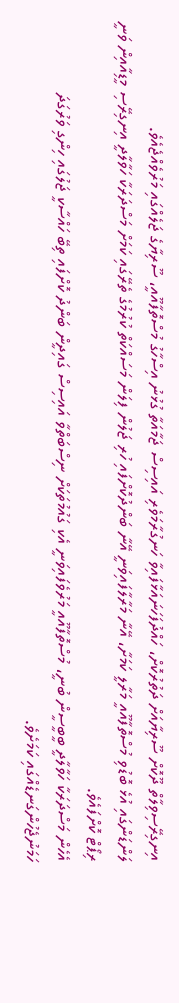އިނގިރޭސިވިލާތް ދޫކޮށް ސޫރިޔާއަށް ދަތުރުކޮށް، ހައްދުފަހަނައަޅާފައިވާ ހަނގުރާމަވެރި އައިސިސް ޖަމާއަތާ ގުޅުނު އިސްހާގު މުސްތޮފާއޫއީ، ސޫރިޔާގެ ޖަލެއްގައި މަރުވެއްޖެއެވެ.
ލަންޑަންގައި އުޅެ ބޮޑުވި މުސްތޮފާއޫއީ މަރާލީ ކަމަށާ، އޭނާ މަރާލާފައިވަނީ އޭނާ ބަންދުކޮށްފައި ހުރި ޖަލުން ފިލަން މަސައްކަތް ކުރުމުގެ ތެރޭގައި ކަމަށް މަސްދަރަކާ ހަވާލާދީ އިނގިރޭސި މީޑިއާއިން ވަނީ ރިޕޯޓް ކޮށްފައެވެ.
އެހެން މަސްދަރަކާ ހަވާލާދީ ބީބީސީން ބުނީ، މުސްތޮފާއޫއީ މަރުވެފައިވަނީ އެކި ގައުމުތަކަށް ނިސްބަތްވާ އައިސިސް ގައިދީން ބަންދު ކޮށްފައި ތިބޭ ހައްސާކީ ޖަލުގައި ހިންގި ވަރުގަދަ ހަމަނުޖެހުންގަނޑެއްގައި ކަމަށެވެ.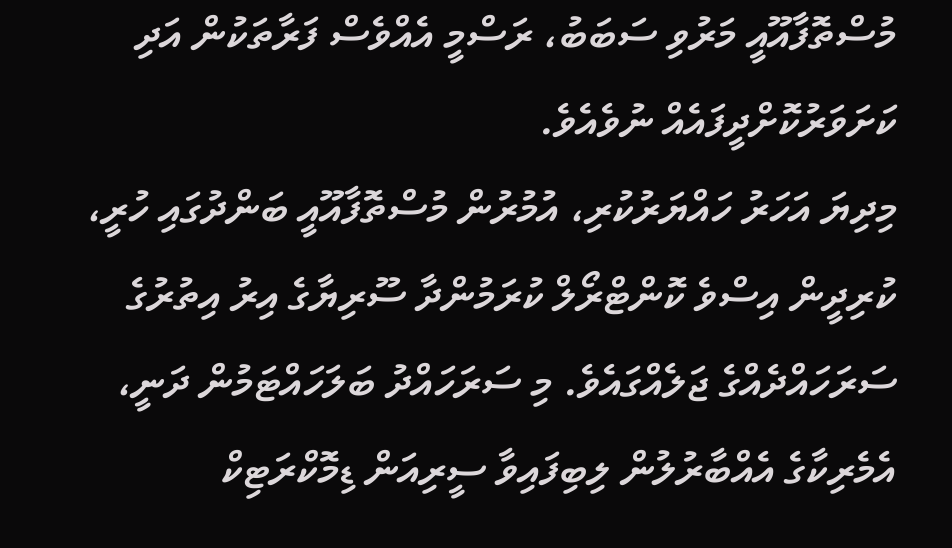މުސްތޮފާއޫއީ މަރުވި ސަބަބު، ރަސްމީ އެއްވެސް ފަރާތަކުން އަދި ކަށަވަރުކޮށްދީފައެއް ނުވެއެވެ.
މިދިޔަ އަހަރު ހައްޔަރުކުރި، އުމުރުން މުސްތޮފާއޫއީ ބަންދުގައި ހުރީ، ކުރިދީން އިސްވެ ކޮންޓްރޯލް ކުރަމުންދާ ސޫރިޔާގެ އިރު އިތުރުގެ ސަރަހައްދެއްގެ ޖަލެއްގައެވެ. މި ސަރަހައްދު ބަލަހައްޓަމުން ދަނީ، އެމެރިކާގެ އެއްބާރުލުން ލިބިފައިވާ ސީރިއަން ޑިމޮކްރަޓިކް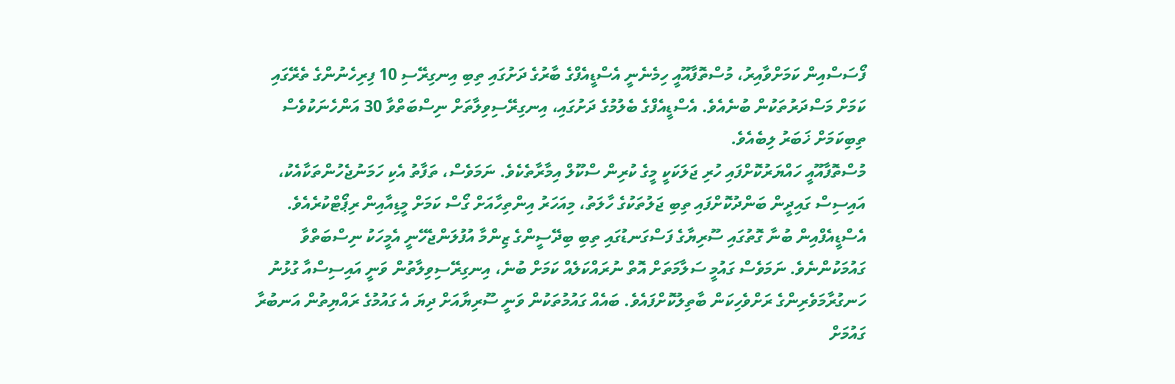ފޯސަސްއިން ކަމަށްވާއިރު، މުސްތޮފާއޫއީ ހިމެނެނީ އެސްޑީއެފްގެ ބާރުގެ ދަށުގައި ތިބި އިނގިރޭސި 10 ފިރިހެނުންގެ ތެރޭގައި ކަމަށް މަސްދަރުތަކުން ބުނެއެވެ. އެސްޑީއެފްގެ ބެލުމުގެ ދަށުގައި، އިނގިރޭސިވިލާތަށް ނިސްބަތްވާ 30 އަންހެނަކުވެސް ތިބިކަމަށް ޚަބަރު ލިބެއެވެ.
މުސްތޮފާއޫއީ ހައްޔަރުކޮށްފައި ހުރި ޖަލަކަކީ މީގެ ކުރިން ސްކޫލް އިމާރާތެކެވެ. ނަމަވެސް، ތަފާތު އެކި ހަމަނުޖެހުންތަކާއެކު، އައިސިސް ގައިދީން ބަންދުކޮށްފައި ތިބި ޖަލުތަކުގެ ހާލަތު، މިއަހަރު އިންތިހާއަށް ގޯސް ކަމަށް މީޑިއާއިން ރިޕޯޓްކުރެއެވެ.
އެސްޑީއެފްއިން ބުނާ ގޮތުގައި ސޫރިޔާގެ ފަސްގަނޑުގައި ތިބި ބިދޭސީންގެ ޒިންމާ އުފުލަންޖެހޭނީ އެމީހަކު ނިސްބަތްވާ ގައުމަކުންނެވެ. ނަމަވެސް ގައުމީ ސަލާމަތަށް އޮތް ނުރައްކަލެއް ކަމަށް ބުނެ، އިނގިރޭސިވިލާތުން ވަނީ އައިސިސްއާ ގުޅުނު ހަނގުރާމަވެރިންގެ ރަށްވެހިކަން ބާތިލުކޮށްފައެވެ. ބައެއް ގައުމުތަކުން ވަނީ ސޫރިޔާއަށް ދިޔަ އެ ގައުމުގެ ރައްޔިތުން އަނބުރާ ގައުމަށް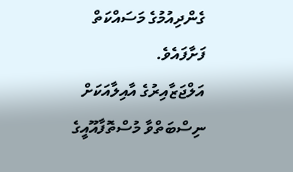ގެންދިއުމުގެ މަސައްކަތް ފަށާފައެވެ.
އަލްޖަޒާއިރުގެ އާއިލާއަކަށް ނިސްބަތްވާ މުސްތޮފާއޫއީގެ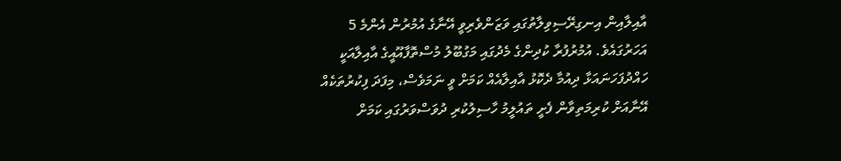އާއިލާއިން އިނގިރޭސިވިލާތުގައި ވަޒަންވެރިވީ އޭނާގެ އުމުރުން އެންމެ 5 އަހަރުގައެވެ. އުމުރުފުރާ ކުދިންގެ މެދުގައި މަގުބޫލު މުސްތޮފާއޫއީގެ އާއިލާއަކީ ހައްދުފަހަނައަޅާ ދިއުމާ ދެކޮޅު އާއިލާއެއް ކަމަށް ވީ ނަމަވެސް، މިފަދަ ފިކުރުތަކެއް އޭނާއަށް ކުރިމަތިވާން ފެށީ ތައުލީމު ހާސިލުކުރި ދުވަސްވަރުގައި ކަމަށް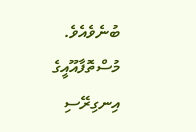ބުނެވެއެވެ. މުސްތޮފާއޫއީގެ އިނގިރޭސި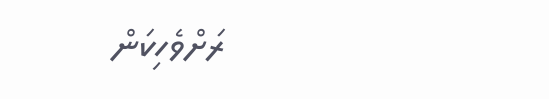ރަށްވެހިކަން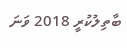ބާތިލުކުރީ 2018 ވަނަ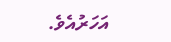އަހަރުއެވެ.